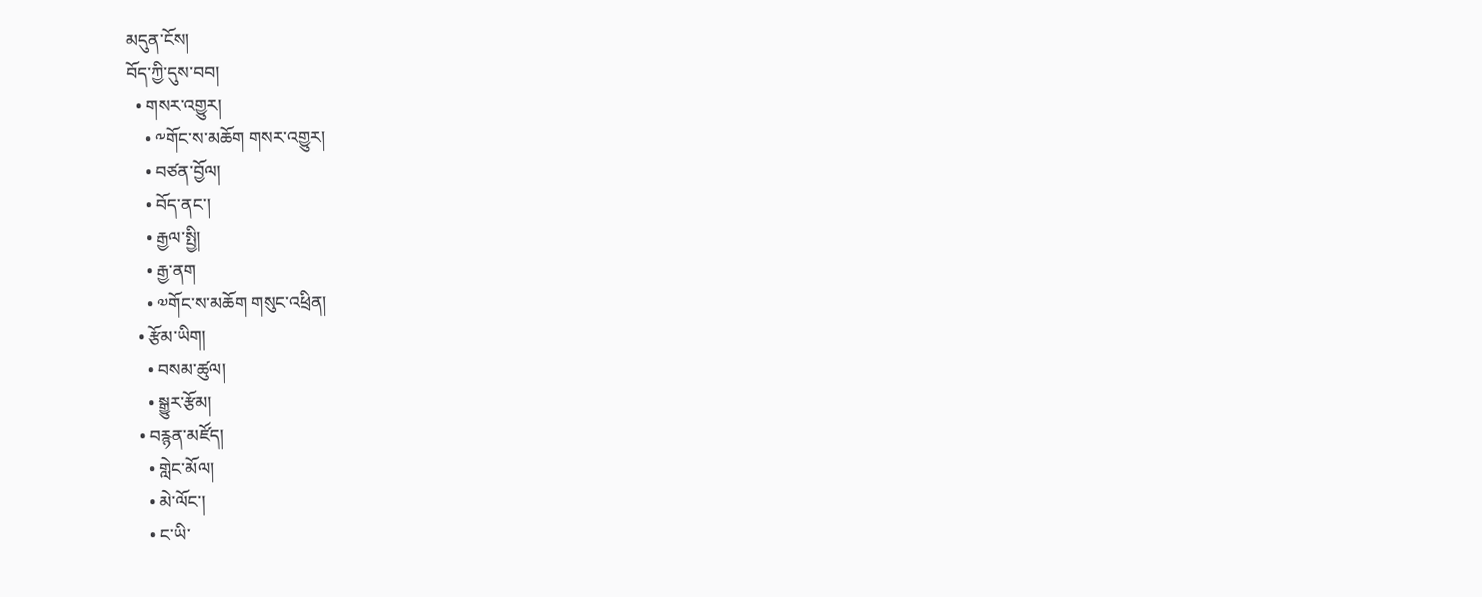མདུན་ངོས།
བོད་ཀྱི་དུས་བབ།
  • གསར་འགྱུར།
    • ༸གོང་ས་མཆོག གསར་འགྱུར།
    • བཙན་བྱོལ།
    • བོད་ནང་།
    • རྒྱལ་སྤྱི།
    • རྒྱ་ནག
    • ༧གོང་ས་མཆོག གསུང་འཕྲིན།
  • རྩོམ་ཡིག།
    • བསམ་ཚུལ།
    • སྒྱུར་རྩོམ།
  • བརྙན་མཛོད།
    • གླེང་མོལ།
    • མེ་ལོང་།
    • ང་ཡི་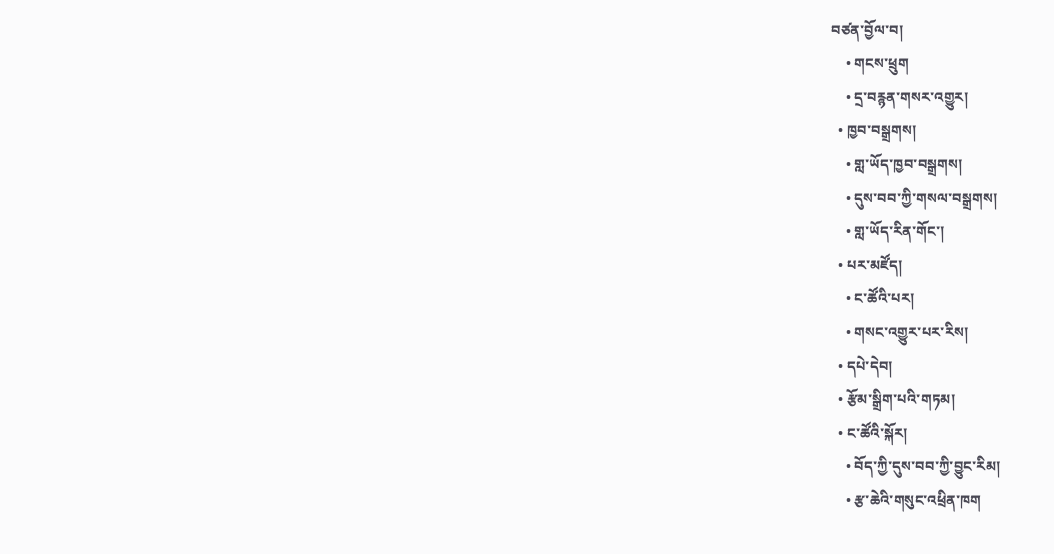བཙན་བྱོལ་བ།
    • གངས་ཕྲུག
    • དྲ་བརྙན་གསར་འགྱུར།
  • ཁྱབ་བསྒྲགས།
    • གླ་ཡོད་ཁྱབ་བསྒྲགས།
    • དུས་བབ་ཀྱི་གསལ་བསྒྲགས།
    • གླ་ཡོད་རིན་གོང་།
  • པར་མཛོད།
    • ང་ཚོའི་པར།
    • གསང་འགྱུར་པར་རིས།
  • དཔེ་དེབ།
  • རྩོམ་སྒྲིག་པའི་གཏམ།
  • ང་ཚོའི་སྐོར།
    • བོད་ཀྱི་དུས་བབ་ཀྱི་བྱུང་རིམ།
    • རྩ་ཆེའི་གསུང་འཕྲིན་ཁག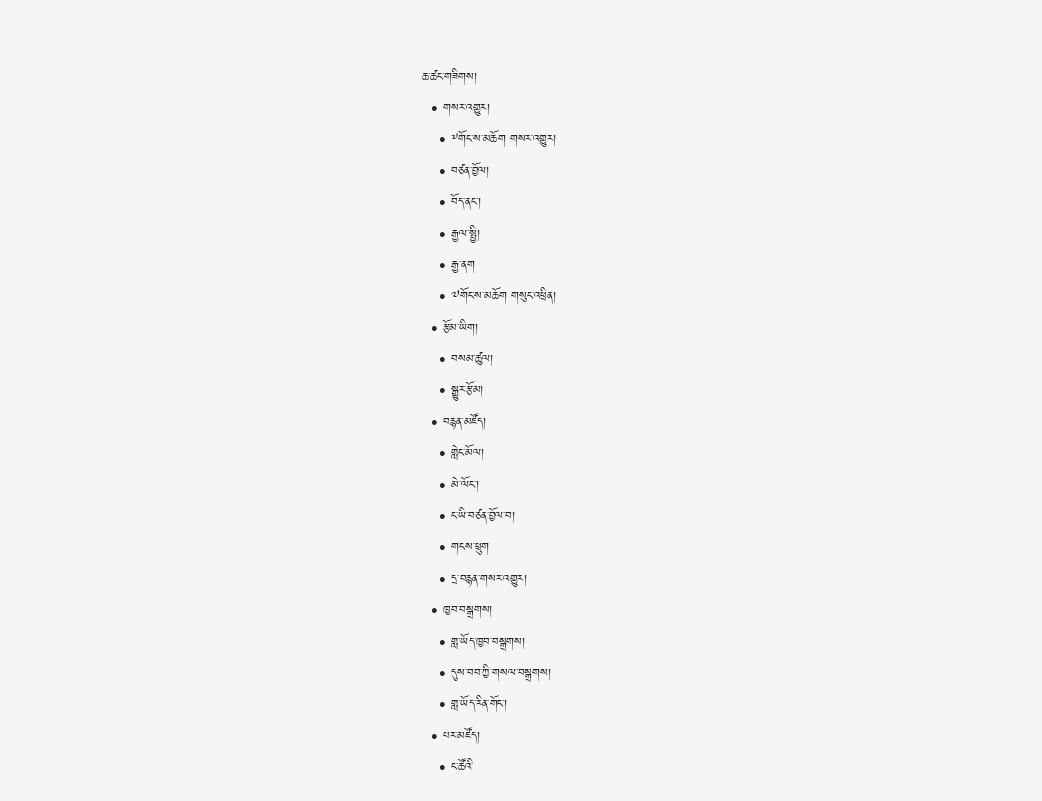ཆ་ཚང་གཟིགས།
  • གསར་འགྱུར།
    • ༸གོང་ས་མཆོག གསར་འགྱུར།
    • བཙན་བྱོལ།
    • བོད་ནང་།
    • རྒྱལ་སྤྱི།
    • རྒྱ་ནག
    • ༧གོང་ས་མཆོག གསུང་འཕྲིན།
  • རྩོམ་ཡིག།
    • བསམ་ཚུལ།
    • སྒྱུར་རྩོམ།
  • བརྙན་མཛོད།
    • གླེང་མོལ།
    • མེ་ལོང་།
    • ང་ཡི་བཙན་བྱོལ་བ།
    • གངས་ཕྲུག
    • དྲ་བརྙན་གསར་འགྱུར།
  • ཁྱབ་བསྒྲགས།
    • གླ་ཡོད་ཁྱབ་བསྒྲགས།
    • དུས་བབ་ཀྱི་གསལ་བསྒྲགས།
    • གླ་ཡོད་རིན་གོང་།
  • པར་མཛོད།
    • ང་ཚོའི་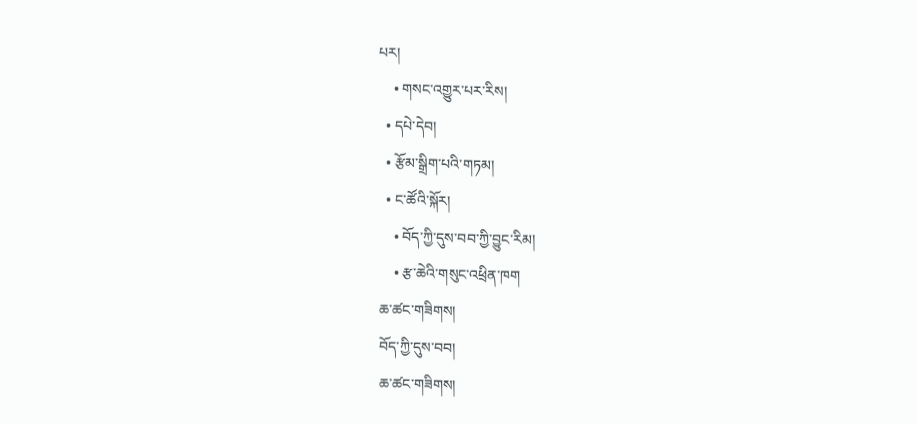པར།
    • གསང་འགྱུར་པར་རིས།
  • དཔེ་དེབ།
  • རྩོམ་སྒྲིག་པའི་གཏམ།
  • ང་ཚོའི་སྐོར།
    • བོད་ཀྱི་དུས་བབ་ཀྱི་བྱུང་རིམ།
    • རྩ་ཆེའི་གསུང་འཕྲིན་ཁག
ཆ་ཚང་གཟིགས།
བོད་ཀྱི་དུས་བབ།
ཆ་ཚང་གཟིགས།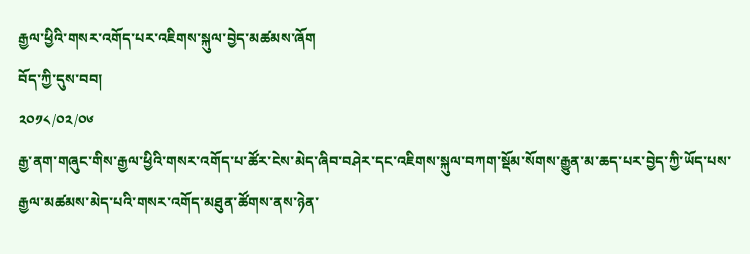རྒྱལ་ཕྱིའི་གསར་འགོད་པར་འཇིགས་སྐུལ་བྱེད་མཚམས་ཞོག
བོད་ཀྱི་དུས་བབ།
༢༠༡༨/༠༢/༠༦
རྒྱ་ནག་གཞུང་གིས་རྒྱལ་ཕྱིའི་གསར་འགོད་པ་ཚོར་ངེས་མེད་ཞིབ་བཤེར་དང་འཇིགས་སྐུལ་བཀག་སྡོམ་སོགས་རྒྱུན་མ་ཆད་པར་བྱེད་ཀྱི་ཡོད་པས་རྒྱལ་མཚམས་མེད་པའི་གསར་འགོད་མཐུན་ཚོགས་ནས་ཉེན་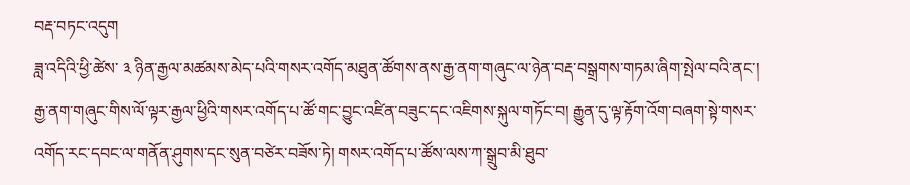བརྡ་བཏང་འདུག
ཟླ་འདིའི་ཕྱི་ཚེས་ ༣ ཉིན་རྒྱལ་མཚམས་མེད་པའི་གསར་འགོད་མཐུན་ཚོགས་ནས་རྒྱ་ནག་གཞུང་ལ་ཉེན་བརྡ་བསྒྲགས་གཏམ་ཞིག་སྤེལ་བའི་ནང་། རྒྱ་ནག་གཞུང་གིས་ལོ་ལྟར་རྒྱལ་ཕྱིའི་གསར་འགོད་པ་ཚོ་གང་བྱུང་འཛིན་བཟུང་དང་འཇིགས་སྐུལ་གཏོང་བ། རྒྱུན་དུ་ལྟ་རྟོག་འོག་བཞག་སྟེ་གསར་འགོད་རང་དབང་ལ་གནོན་ཤུགས་དང་སུན་བཙེར་བཟོས་ཏེ། གསར་འགོད་པ་ཚོས་ལས་ཀ་སྒྲུབ་མི་ཐུབ་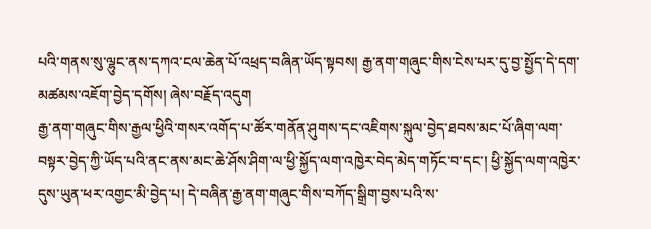པའི་གནས་སུ་ལྷུང་ནས་དཀའ་ངལ་ཆེན་པོ་འཕྲད་བཞིན་ཡོད་སྟབས། རྒྱ་ནག་གཞུང་གིས་ངེས་པར་དུ་བྱ་སྤྱོད་དེ་དག་མཚམས་འཇོག་བྱེད་དགོས། ཞེས་བརྗོད་འདུག
རྒྱ་ནག་གཞུང་གིས་རྒྱལ་ཕྱིའི་གསར་འགོད་པ་ཚོར་གནོན་ཤུགས་དང་འཇིགས་སྐུལ་བྱེད་ཐབས་མང་པོ་ཞིག་ལག་བསྟར་བྱེད་ཀྱི་ཡོད་པའི་ནང་ནས་མང་ཆེ་ཤོས་ཤིག་ལ་ཕྱི་སྐྱོད་ལག་འཁྱེར་བེད་མེད་གཏོང་བ་དང་། ཕྱི་སྐྱོད་ལག་འཁྱེར་དུས་ཡུན་ཕར་འགྱང་མི་བྱེད་པ། དེ་བཞིན་རྒྱ་ནག་གཞུང་གིས་བཀོད་སྒྲིག་བྱས་པའི་ས་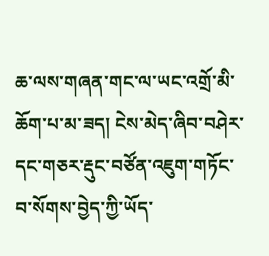ཆ་ལས་གཞན་གང་ལ་ཡང་འགྲོ་མི་ཆོག་པ་མ་ཟད། ངེས་མེད་ཞིབ་བཤེར་དང་གཅར་རྡུང་བཙོན་འཇུག་གཏོང་བ་སོགས་བྱེད་ཀྱི་ཡོད་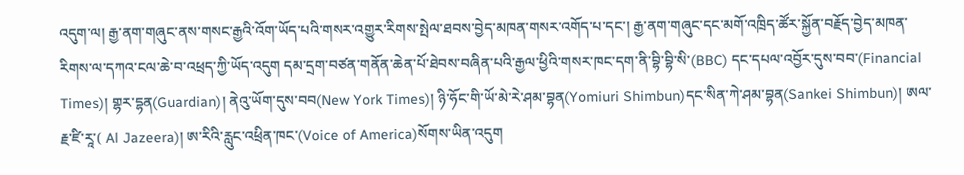འདུག་ལ། རྒྱ་ནག་གཞུང་ནས་གསང་རྒྱའི་འོག་ཡོད་པའི་གསར་འགྱུར་རིགས་སྤེལ་ཐབས་བྱེད་མཁན་གསར་འགོད་པ་དང་། རྒྱ་ནག་གཞུང་དང་མགོ་འཁྲིད་ཚོར་སྐྱོན་བརྗོད་བྱེད་མཁན་རིགས་ལ་དཀའ་ངལ་ཆེ་བ་འཕྲད་ཀྱི་ཡོད་འདུག དམ་དྲག་བཙན་གནོན་ཆེན་པོ་ཐེབས་བཞིན་པའི་རྒྱལ་ཕྱིའི་གསར་ཁང་དག་ནི་བྷི་བྷི་སི་(BBC) དང་དཔལ་འབྱོར་དུས་བབ་(Financial Times)། གྷར་དྷན(Guardian)། ནེའུ་ཡོག་དུས་བབ(New York Times)། ཉི་ཧོང་གི་ཡོ་མེ་རེ་ཤམ་བྷན(Yomiuri Shimbun)དང་སིན་ཀེ་ཤམ་བྷན(Sankei Shimbun)། ཨལ་རྗ་ཛི་རཱ་( Al Jazeera)། ཨ་རིའི་རླུང་འཕྲིན་ཁང་(Voice of America)སོགས་ཡིན་འདུག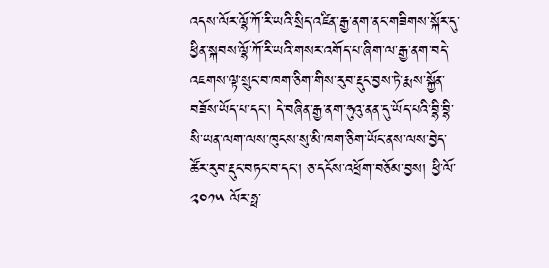འདས་ལོར་ལྷོ་ཀོ་རི་ཡའི་སྲིད་འཛིན་རྒྱ་ནག་ནང་གཟིགས་སྐོར་དུ་ཕྱིན་སྐབས་ལྷོ་ཀོ་རི་ཡའི་གསར་འགོད་པ་ཞིག་ལ་རྒྱ་ནག་བདེ་འཇགས་ལྟ་སྲུང་བ་ཁག་ཅིག་གིས་རུབ་རྡུང་བྱས་ཏེ་རྨས་སྐྱོན་བཟོས་ཡོད་པ་དང་། དེ་བཞིན་རྒྱ་ནག་ཧུའུ་ནན་དུ་ཡོད་པའི་བྷི་བྷི་སི་ཡན་ལག་ལས་ཁུངས་སུ་མི་ཁག་ཅིག་ཡོང་ནས་ལས་བྱེད་ཚོར་རུབ་རྡུང་བཏང་བ་དང་། ཅ་དངོས་འཕྲོག་བཅོམ་བྱས། ཕྱི་ལོ་ ༢༠༡༥ ལོར་ཧྥ་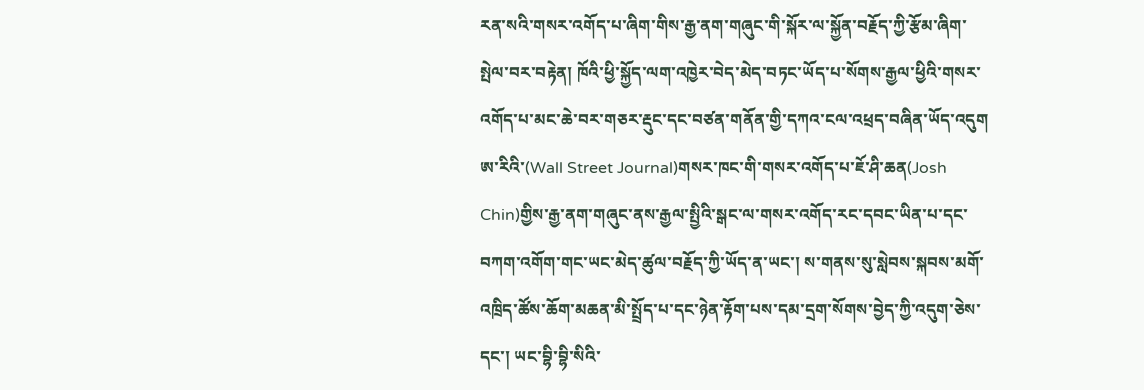རན་སའི་གསར་འགོད་པ་ཞིག་གིས་རྒྱ་ནག་གཞུང་གི་སྐོར་ལ་སྐྱོན་བརྗོད་ཀྱི་རྩོམ་ཞིག་སྤེལ་བར་བརྟེན། ཁོའི་ཕྱི་སྐྱོད་ལག་འཁྱེར་བེད་མེད་བཏང་ཡོད་པ་སོགས་རྒྱལ་ཕྱིའི་གསར་འགོད་པ་མང་ཆེ་བར་གཅར་རྡུང་དང་བཙན་གནོན་གྱི་དཀའ་ངལ་འཕྲད་བཞིན་ཡོད་འདུག
ཨ་རིའི་(Wall Street Journal)གསར་ཁང་གི་གསར་འགོད་པ་ཇོ་ཤི་ཆན(Josh Chin)གྱིས་རྒྱ་ནག་གཞུང་ནས་རྒྱལ་སྤྱིའི་སྒང་ལ་གསར་འགོད་རང་དབང་ཡིན་པ་དང་བཀག་འགོག་གང་ཡང་མེད་ཚུལ་བརྗོད་ཀྱི་ཡོད་ན་ཡང་། ས་གནས་སུ་སླེབས་སྐབས་མགོ་འཁྲིད་ཚོས་ཆོག་མཆན་མི་སྤྲོད་པ་དང་ཉེན་རྟོག་པས་དམ་དྲག་སོགས་བྱེད་ཀྱི་འདུག་ཅེས་དང་། ཡང་བྷི་བྷི་སིའི་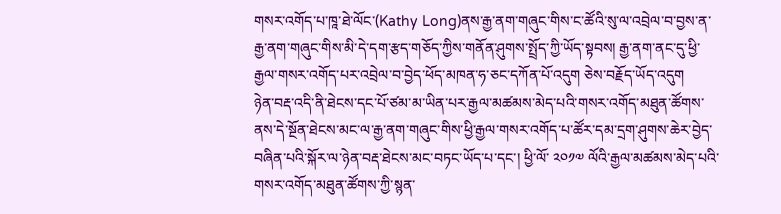གསར་འགོད་པ་ཁཱ་ཐེ་ལོང་(Kathy Long)ནས་རྒྱ་ནག་གཞུང་གིས་ང་ཚོའི་སུ་ལ་འབྲེལ་བ་བྱས་ན་རྒྱ་ནག་གཞུང་གིས་མི་དེ་དག་རྩད་གཅོད་ཀྱིས་གནོན་ཤུགས་སྤྲོད་ཀྱི་ཡོད་སྟབས། རྒྱ་ནག་ནང་དུ་ཕྱི་རྒྱལ་གསར་འགོད་པར་འབྲེལ་བ་བྱེད་ཕོད་མཁན་ཧ་ཅང་དཀོན་པོ་འདུག ཅེས་བརྗོད་ཡོད་འདུག
ཉེན་བརྡ་འདི་ནི་ཐེངས་དང་པོ་ཙམ་མ་ཡིན་པར་རྒྱལ་མཚམས་མེད་པའི་གསར་འགོད་མཐུན་ཚོགས་ནས་དེ་སྔོན་ཐེངས་མང་ལ་རྒྱ་ནག་གཞུང་གིས་ཕྱི་རྒྱལ་གསར་འགོད་པ་ཚོར་དམ་དྲག་ཤུགས་ཆེར་བྱེད་བཞིན་པའི་སྐོར་ལ་ཉེན་བརྡ་ཐེངས་མང་བཏང་ཡོད་པ་དང་། ཕྱི་ལོ་ ༢༠༡༧ ལོའི་རྒྱལ་མཚམས་མེད་པའི་གསར་འགོད་མཐུན་ཚོགས་ཀྱི་སྙན་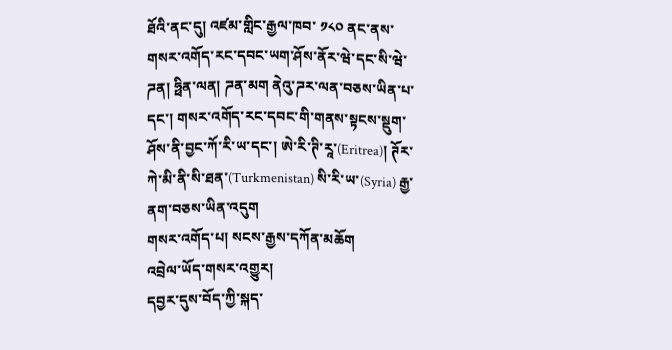ཐོའི་ནང་དུ། འཛམ་གླིང་རྒྱལ་ཁབ་ ༡༨༠ ནང་ནས་གསར་འགོད་རང་དབང་ཡག་ཤོས་ནོར་ཝེ་དང་སི་ཝེ་ཌན། ཧྥིན་ལན། ཌན་མག ནེའུ་ཌར་ལན་བཅས་ཡིན་པ་དང་། གསར་འགོད་རང་དབང་གི་གནས་སྟངས་སྡུག་ཤོས་ནི་བྱང་ཀོ་རི་ཡ་དང་། ཨེ་རི་ཊི་རཱ་(Eritrea)། ཊོར་ཀེ་མི་ནི་སི་ཐན་(Turkmenistan) སི་རི་ཡ་(Syria) རྒྱ་ནག་བཅས་ཡིན་འདུག
གསར་འགོད་པ། སངས་རྒྱས་དཀོན་མཆོག
འབྲེལ་ཡོད་གསར་འགྱུར།
དབྱར་དུས་བོད་ཀྱི་སྐད་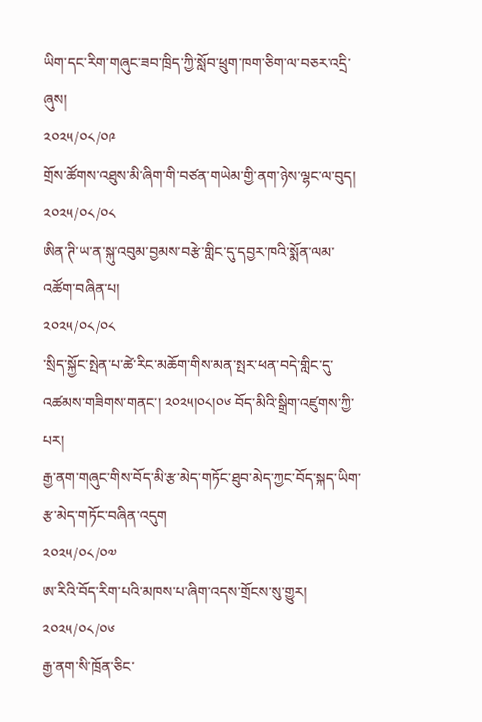ཡིག་དང་རིག་གཞུང་ཟབ་ཁྲིད་ཀྱི་སློབ་ཕྲུག་ཁག་ཅིག་ལ་བཅར་འདྲི་ཞུས།
༢༠༢༥/༠༨/༠༩
གྲོས་ཚོགས་འཐུས་མི་ཞིག་གི་བཙན་གཡེམ་གྱི་ནག་ཉེས་ལྷང་ལ་བུད།
༢༠༢༥/༠༨/༠༨
ཨིན་ཊི་ཡ་ན་སྐུ་འབུམ་བྱམས་བརྩེ་གླིང་དུ་དབྱར་ཁའི་སྨོན་ལམ་འཚོག་བཞིན་པ།
༢༠༢༥/༠༨/༠༨
་སྲིད་སྐྱོང་སྤེན་པ་ཚེ་རིང་མཆོག་གིས་མན་སྤར་ཕན་བདེ་གླིང་དུ་འཚམས་གཟིགས་གནང་། ༢༠༢༥།༠༨།༠༦ བོད་མིའི་སྒྲིག་འཛུགས་ཀྱི་པར།
རྒྱ་ནག་གཞུང་གིས་བོད་མི་རྩ་མེད་གཏོང་ཐུབ་མེད་ཀྱང་བོད་སྐད་ཡིག་རྩ་མེད་གཏོང་བཞིན་འདུག
༢༠༢༥/༠༨/༠༧
ཨ་རིའི་བོད་རིག་པའི་མཁས་པ་ཞིག་འདས་གྲོངས་སུ་གྱུར།
༢༠༢༥/༠༨/༠༦
རྒྱ་ནག་སི་ཁྲོན་ཅིང་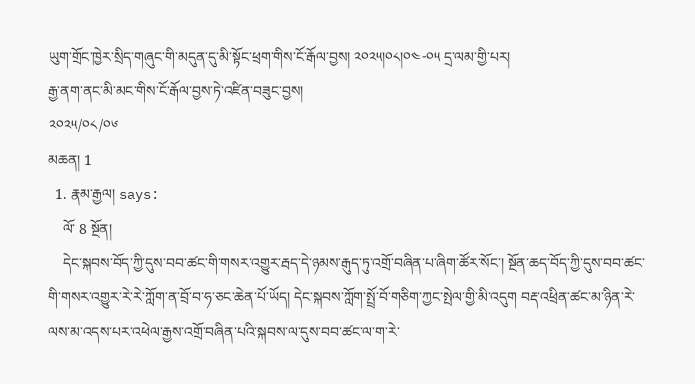ཡུག་གྲོང་ཁྱེར་སྲིད་གཞུང་གི་མདུན་དུ་མི་སྟོང་ཕྲག་གིས་ངོ་རྒོལ་བྱས། ༢༠༢༥།༠༨།༠༤-༠༥ དྲ་ལམ་གྱི་པར།
རྒྱ་ནག་ནང་མི་མང་གིས་ངོ་རྒོལ་བྱས་ཏེ་འཛིན་བཟུང་བྱས།
༢༠༢༥/༠༨/༠༦
མཆན། 1
  1. རྣམ་རྒྱལ། says:
    ལོ་ 8 སྔོན།
    དེང་སྐབས་བོད་ཀྱི་དུས་བབ་ཚང་གི་གསར་འགྱུར་རྦད་དེ་ཉམས་རྒུད་ཏུ་འགྲོ་བཞིན་པ་ཞིག་ཚོར་སོང་། སྔོན་ཆད་བོད་ཀྱི་དུས་བབ་ཚང་གི་གསར་འགྱུར་རེ་རེ་ཀློག་ན་བྲོ་བ་ཧ་ཅང་ཆེན་པོ་ཡོད། དེང་སྐབས་ཀློག་སྤྲོ་བོ་གཅིག་ཀྱང་སྤེལ་གྱི་མི་འདུག བརྡ་འཕྲིན་ཚང་མ་ཉིན་རེ་ལས་མ་འདས་པར་འཕེལ་རྒྱས་འགྲོ་བཞིན་པའི་སྐབས་ལ་དུས་བབ་ཚང་ལ་ག་རེ་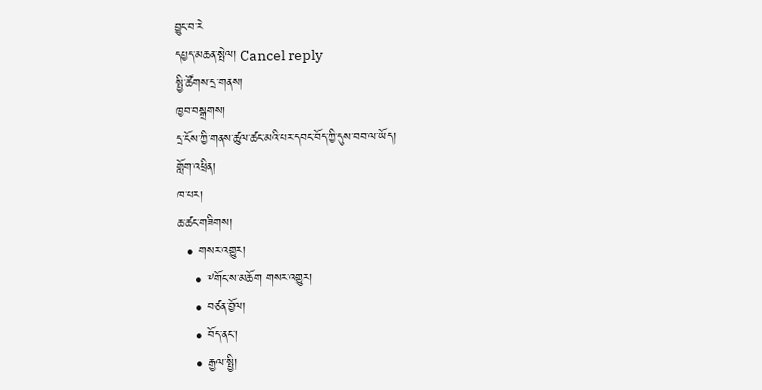བྱུང་བ་རེ
དཔྱད་མཆན་སྤེལ། Cancel reply
སྤྱི་ཚོགས་དྲ་གནས།
ཁྱབ་བསྒྲགས།
དྲ་ངོས་ཀྱི་གནས་ཚུལ་ཚང་མའི་པར་དབང་བོད་ཀྱི་དུས་བབ་ལ་ཡོད།
གློག་འཕྲིན།
ཁ་པར།
ཆ་ཚང་གཟིགས།
  • གསར་འགྱུར།
    • ༸གོང་ས་མཆོག གསར་འགྱུར།
    • བཙན་བྱོལ།
    • བོད་ནང་།
    • རྒྱལ་སྤྱི།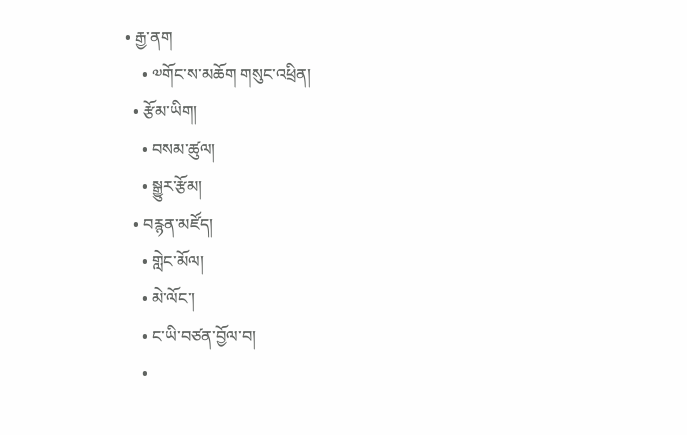• རྒྱ་ནག
    • ༧གོང་ས་མཆོག གསུང་འཕྲིན།
  • རྩོམ་ཡིག།
    • བསམ་ཚུལ།
    • སྒྱུར་རྩོམ།
  • བརྙན་མཛོད།
    • གླེང་མོལ།
    • མེ་ལོང་།
    • ང་ཡི་བཙན་བྱོལ་བ།
    •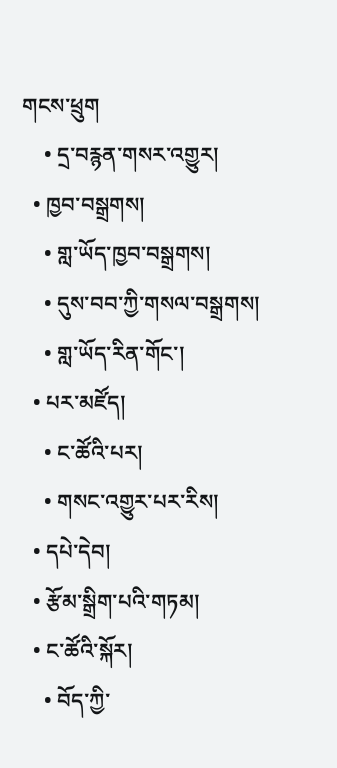གངས་ཕྲུག
    • དྲ་བརྙན་གསར་འགྱུར།
  • ཁྱབ་བསྒྲགས།
    • གླ་ཡོད་ཁྱབ་བསྒྲགས།
    • དུས་བབ་ཀྱི་གསལ་བསྒྲགས།
    • གླ་ཡོད་རིན་གོང་།
  • པར་མཛོད།
    • ང་ཚོའི་པར།
    • གསང་འགྱུར་པར་རིས།
  • དཔེ་དེབ།
  • རྩོམ་སྒྲིག་པའི་གཏམ།
  • ང་ཚོའི་སྐོར།
    • བོད་ཀྱི་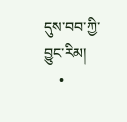དུས་བབ་ཀྱི་བྱུང་རིམ།
    •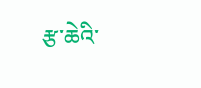རྩ་ཆེའི་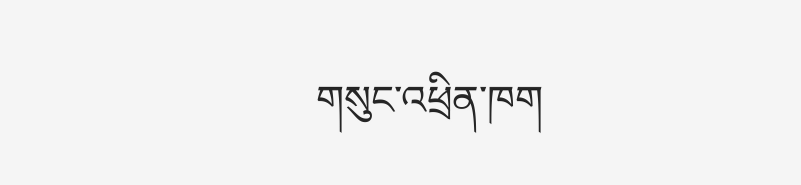གསུང་འཕྲིན་ཁག